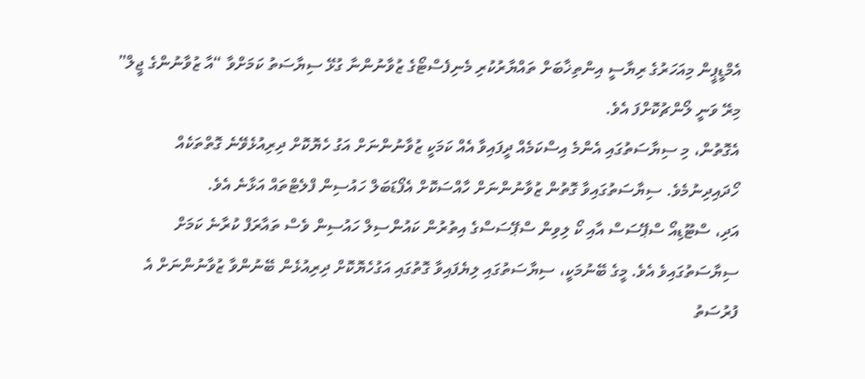އެމްޑީޕީން މިއަހަރުގެ ރިޔާސީ އިންތިޚާބަށް ތައްޔާރުކުރި މެނިފެސްޓޯގެ ޒުވާނުންނާ ގުޅޭ ސިޔާސަތު ކަމަށްވާ “އާ ޒުވާނުންގެ ޖީލް” މިރޭ ވަނީ ލޯންޗުކޮށްފަ އެވެ.
އެގޮތުން، މި ސިޔާސަތުގައި އެންމެ އިސްކަމެއް ދީފައިވާ އެއް ކަމަކީ ޒުވާނުންނަށް އަގު ހެޔޮކޮށް ދިރިއުޅެވޭނެ ގޮތްތަކެއް ހޯދައިދިނުމެވެ. ސިޔާސަތުގައިވާ ގޮތުން ޒުވާނުންނަށް ހާއްސަކޮށް އެފޯޑަބަލް ހައުސިން ފްލެޓްތައް އަޅާނެ އެވެ.
އަދި، ސްޓޫޑިއޯ ސްޕޭސަސް އާއި ކޯ ލިވިން ސްޕޭސަސްގެ އިތުރުން ކައުންސިލް ހައުސިން ވެސް ތައާރަފް ކުރާނެ ކަމަށް ސިޔާސަތުގައިވެ އެވެ. މީގެ ބޭނުމަކީ، ސިޔާސަތުގައި ލިޔެފައިވާ ގޮތުގައި އަގުހެޔޮކޮށް ދިރިއުޅެން ބޭނުންވާ ޒުވާނުންނަށް އެ ފުރުސަތު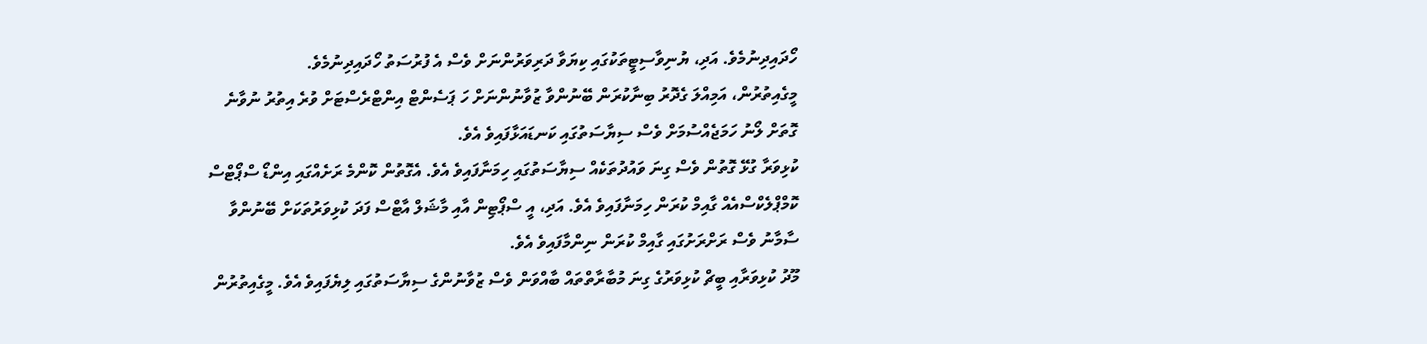ހޯދައިދިނުމެވެ. އަދި، ޔުނިވާސިޓީތަކުގައި ކިޔަވާ ދަރިވަރުންނަށް ވެސް އެ ފުރުސަތު ހޯދައިދިނުމެވެ.
މީގެއިތުރުން، އަމިއްލަ ގެދޮރު ބިނާކުރަން ބޭނުންވާ ޒުވާނުންނަށް ހަ ޕަސެންޓް އިންޓްރެސްޓަށް ވުރެ އިތުރު ނުވާނެ ގޮތަށް ލޯނު ހަމަޖެއްސުމަށް ވެސް ސިޔާސަތުގައި ކަނޑައަޅާފައިވެ އެވެ.
ކުޅިވަރާ ގުޅޭ ގޮތުން ވެސް ގިނަ ވައުދުތަކެއް ސިޔާސަތުގައި ހިމަނާފައިވެ އެވެ. އެގޮތުން ކޮންމެ ރަށެއްގައި އިންޑޯ ސްޕޯޓްސް ކޮމްޕްލެކްސްއެއް ގާއިމް ކުރަން ހިމަނާފައިވެ އެވެ. އަދި، އީ ސްޕޯޓިން އާއި މާޝަލް އާޓްސް ފަދަ ކުޅިވަރުތަކަށް ބޭނުންވާ ސާމާނު ވެސް ރަށްރަށުގައި ގާއިމް ކުރަން ނިންމާފައިވެ އެވެ.
މޫދު ކުޅިވަރާއި ބީޗް ކުޅިވަރުގެ ގިނަ މުބާރާތްތައް ބާއްވަން ވެސް ޒުވާނުންގެ ސިޔާސަތުގައި ލިޔެފައިވެ އެވެ. މީގެއިތުރުން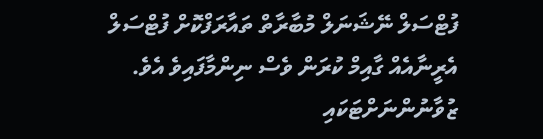ފުޓްސަލް ނޭޝަނަލް މުބާރާތް ތައާރަފްކޮށް ފުޓްސަލް އެރީނާއެއް ގާއިމް ކުރަން ވެސް ނިންމާފައިވެ އެވެ.
ޒުވާނުންނަށްޓަކައި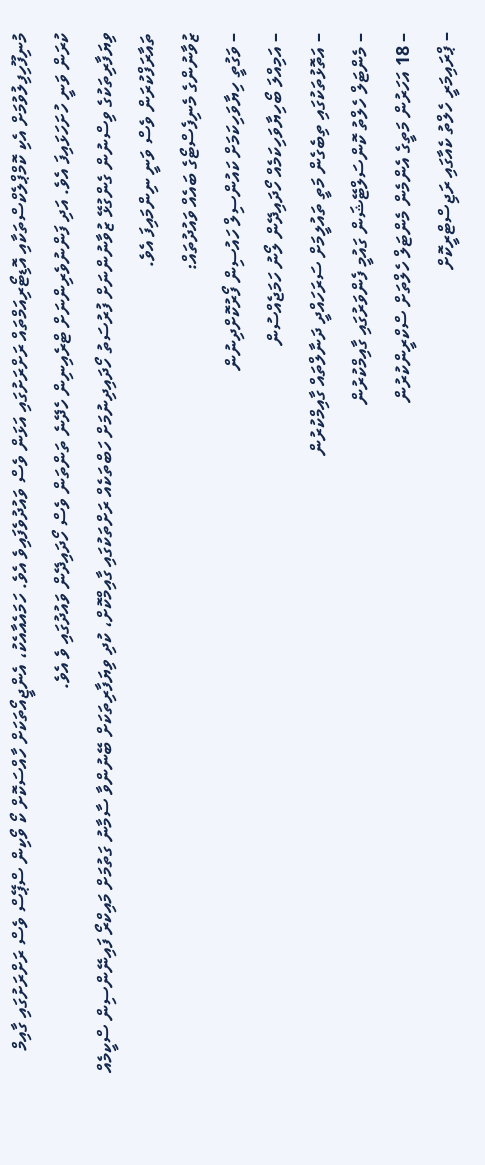މުނިފޫހިފިލުވުމަށް އެކި ކޮމްޕްލެކްސްތަކާއި އޮޑިޓޯރިއަމްތައް ރަށްރަށުގައި އަޅަން ވެސް ވައުދުވެފައިވެ އެވެ. ހަމައެއާއެކު، އެންޖީއޯތަކަށް ހާއްސަކޮށް ކޯ ވޯކިން ސްޕޭސް ވެސް ރަށްރަށުގައި ގާއިމް ކުރަން ވަނީ ހުށަހަޅައިފަ އެވެ. އަދި ފަންނުވެރިންނަށް ޓްރެއިނިން ހެދޭނެ ތަންތަން ވެސް ހޯދައިދޭން ވައުދުގައި ވެ އެވެ.
ވިޔަފާރިތަކުގެ ވިސްނުން ގެންގުޅޭ ޒުވާނުންނަށް ފުރުސަތު ހޯދައިދިނުމަށް ހަބްތަކެއް ރަށްތަކުގައި ގާއިމްކޮށް، ކުދި ވިޔަފާރިތަކަށް ބޭނުންވާ ސާމާނު ގަތުމަށް މައިކްރޯ ފައިނޭންސިން ސްކީމެއް ތައާރަފްކުރަން ވެސް ވަނީ ނިންމައިފަ އެވެ.
ޒުވާނުންގެ މެނިފެސްޓޯގެ ބައެއް ވައުދުތައް:
– ވަގުތީ ހިޔާވަހިކަމަށް ކައުންސިލް ހައުސިން ފޯރުކޮށްދިނުން
– އަމިއްލަ ބޯހިޔާވަހިކަމެއް ހޯދައިދޭން ލޯނު ހަމަޖެއްސުން
– އަތޮޅުތަކުގައި ތިބެގެން މަތީ ތައުލީމަށް ސަރަހައްދީ ދަނާލްތައް ގާއިމްކުރުން
– މެންޓަލް ހެލްތު ކޮންސަލްޓޭޝަން ގައުމީ ފެންވަރުގައި ގާއިމްކުރުން
– 18 އަހަރުން މަތީގެ އެންމެން މެންޓަލް ހެލްތަށް ސްކްރީންކުރުން
– ޕްރައިމަރީ ހެލްތު ކެއާގައި ރަޖިސްޓްރީކޮށް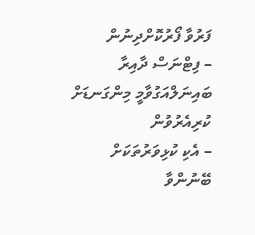ފަރުވާ ފޯރުކޮށްދިނުން
– ފިޓްނަސް ދާއިރާ ބައިނަލްއަގުވާމީ މިންގަނޑަށް ކުރިއެރުވުން
– އެކި ކުޅިވަރުތަކަށް ބޭނުންވާ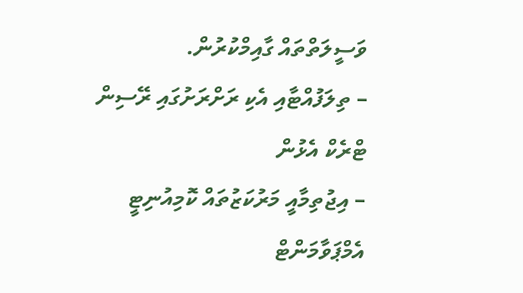ވަސީލަތްތައް ގާއިމްކުރުން.
– ތިލަފުއްޓާއި އެކި ރަށްރަށުގައި ރޭސިން ޓްރެކް އެޅުން
– އިޖުތިމާއީ މަރުކަޒުތައް ކޮމިއުނިޓީ އެމްޕަވާމަންޓް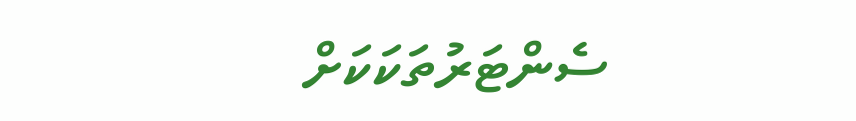ސެންޓަރުތަކަކަށް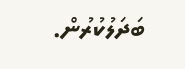ބަދަލުކުރުން.